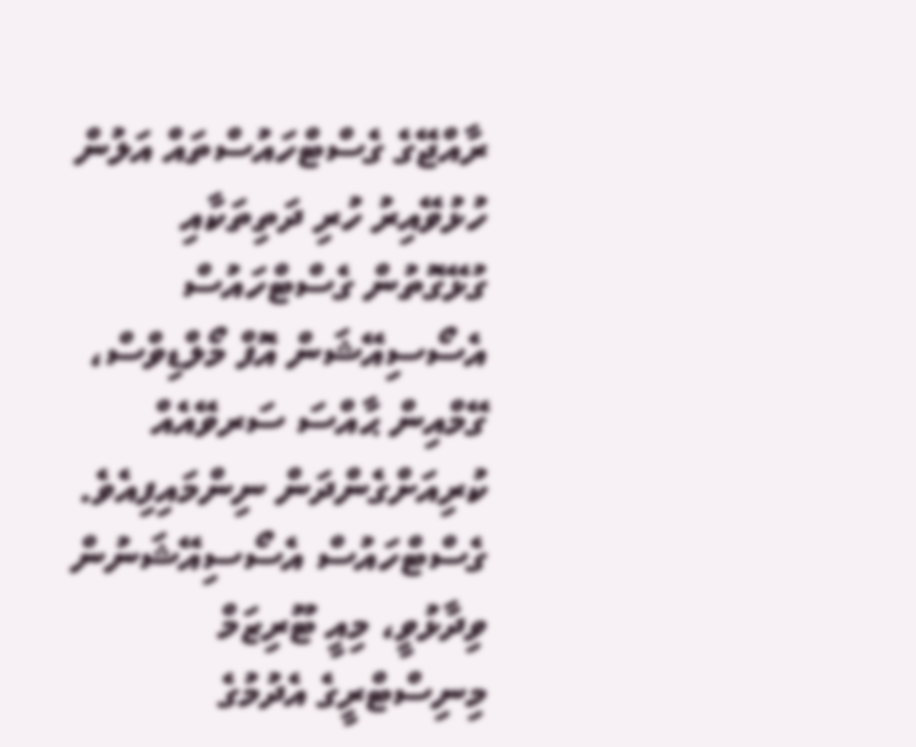ރާއްޖޭގެ ގެސްޓްހައުސްތައް އަލުން ހުޅުވޭއިރު ހުރި ދަތިތަކާއި ގުޅޭގޮތުން ގެސްޓްހައުސް އެސޯސިއޭޝަން އޮފް މޯލްޑިވްސް، ގޭމްއިން ޙާއްސަ ސަރވޭއެއް ކުރިއަށްގެންދަން ނިންމައިފިއެވެ.
ގެސްޓްހައުސް އެސޯސިއޭޝަނުން ވިދާޅުވީ، މިއީ ޓޫރިޒަމް މިނިސްޓްރީގެ އެދުމުގެ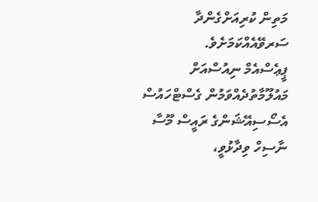މަތިން ކުރިއަށްގެންދާ ސަރވޭއެއްކަމަށެވެ.
ޕީޢެސްއެމް ނިއުސްއަށް މައުލޫމާތުދެއްވަމުން ގެސްޓްހައުސް އެސޯސިއޭޝަންގެ ރައީސް މޫސާ ނާސިހް ވިދާޅުވީ،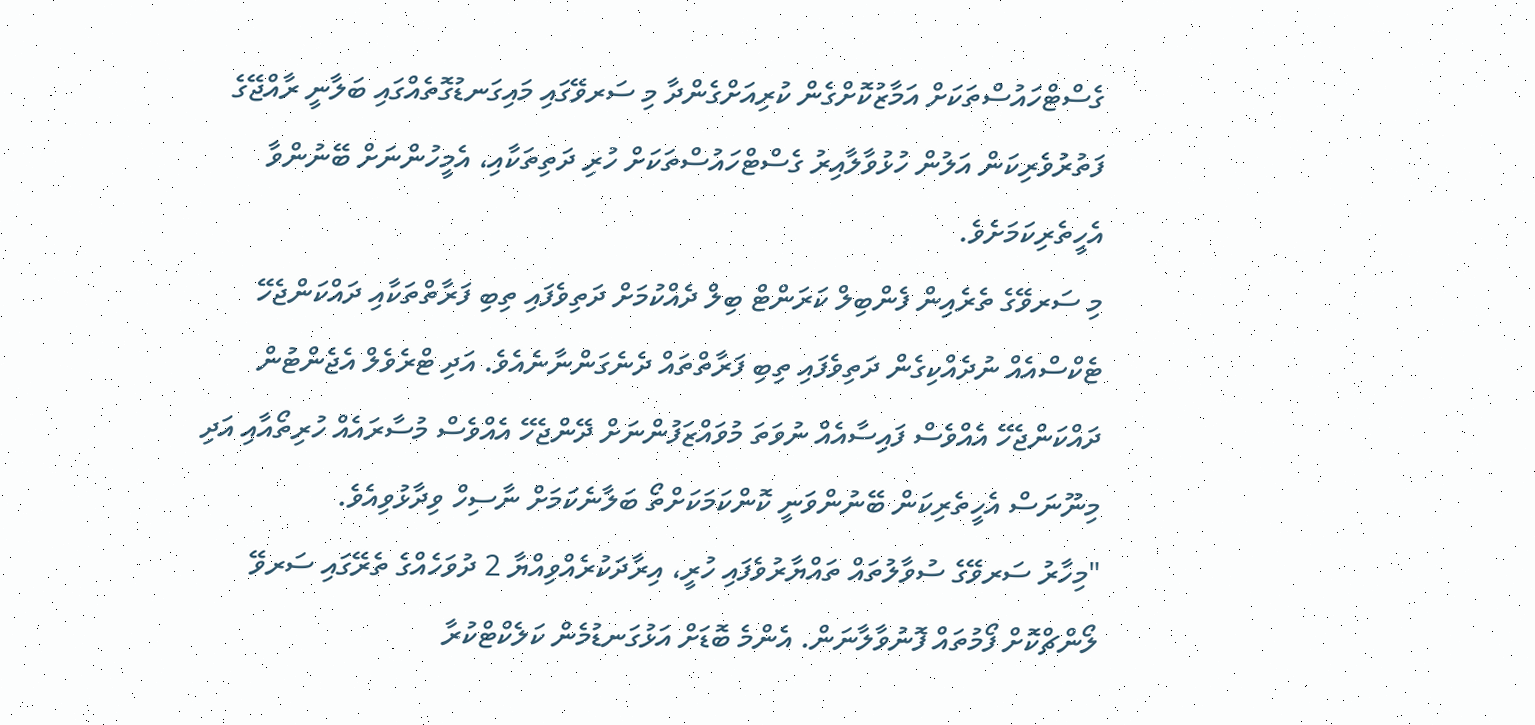ގެސްޓްހައުސްތަކަށް އަމާޒުކޮށްގެން ކުރިއަށްގެންދާ މި ސަރވޭގައި މައިގަނޑުގޮތެއްގައި ބަލާނީ ރާއްޖޭގެ ފަތުރުވެރިކަން އަލުން ހުޅުވާލާއިރު ގެސްޓްހައުސްތަކަށް ހުރި ދަތިތަކާއި، އެމީހުންނަށް ބޭނުންވާ އެހީތެރިކަމަށެވެ.
މި ސަރވޭގެ ތެރެއިން ފެންބިލް ކަރަންޓް ބިލް ދެއްކުމަށް ދަތިވެފައި ތިބި ފަރާތްތަކާއި ދައްކަންޖެހޭ ޓެކްސްއެއް ނުދެއްކިގެން ދަތިވެފައި ތިބި ފަރާތްތައް ދެނެގަންނާނެއެވެ. އަދި ޓްރެވެލް އެޖެންޓުން ދައްކަންޖެހޭ އެއްވެސް ފައިސާއެއް ނުވަތަ މުވައްޒަފުންނަށް ދޭންޖެހޭ އެއްވެސް މުސާރައެއް ހުރިތޯއާއި އަދި މިނޫނަސް އެހީތެރިކަން ބޭނުންވަނީ ކޮންކަމަކަށްތޯ ބަލާނެކަމަށް ނާސިހް ވިދާޅުވިއެވެ.
"މިހާރު ސަރވޭގެ ސުވާލުތައް ތައްޔާރުވެފައި ހުރީ، އިރާދަކުރެއްވިއްޔާ 2 ދުވަހެއްގެ ތެރޭގައި ސަރވޭ ލޯންޗްކޮށް ފޯމުތައް ފޮނުވާލާނަން. އެންމެ ބޮޑަށް އަޅުގަނޑުމެން ކަލެކްޓްކުރާ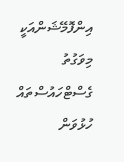އިންފޮމޭޝަންއަކީ މިވަގުތު ގެސްޓްހައުސްތައް ހުޅުވަން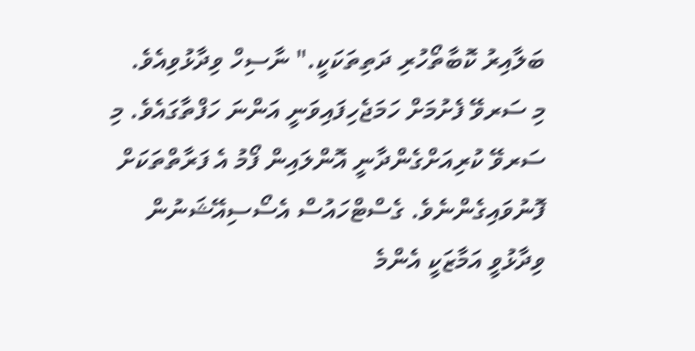ބަލާއިރު ކޮބާތޯހުރި ދަތިތަކަކީ." ނާސިހް ވިދާޅުވިއެވެ.
މި ސަރވޭ ފެށުމަށް ހަމަޖެހިފައިވަނީ އަންނަ ހަފްތާގައެވެ. މި ސަރވޭ ކުރިއަށްގެންދާނީ އޮންލައިން ފޯމު އެ ފަރާތްތަކަށް ފޮނުވައިގެންނެވެ. ގެސްޓްހައުސް އެސޯސިއޭޝަނުން ވިދާޅުވީ އަމާޒަކީ އެންމެ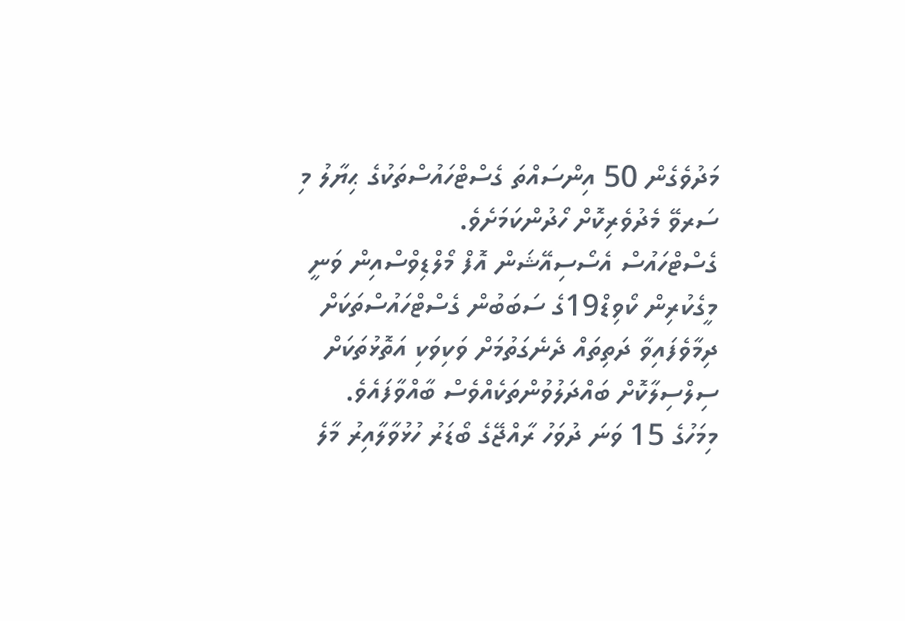މަދުވެގެން 50 އިންސައްތަ ގެސްޓްހައުސްތަކުގެ ޙިޔާލު މި ސަރވޭ މެދުވެރިކޮށް ހޯދުންކަމަށެވެ.
ގެސްޓްހައުސް އެސޯސިއޭޝަން އޮފް މޯލްޑިވްސްއިން ވަނީ މީގެކުރިން ކޯވިޑް19ގެ ސަބަބުން ގެސްޓްހައުސްތަކަށް ދިމާވެފައިވާ ދަތިތައް ދެނެގަތުމަށް ވަކިވަކި އަތޮޅުތަކަށް ސިލްސިލާކޮށް ބައްދަލުވުންތަކެއްވެސް ބާއްވާފައެވެ.
މިމަހުގެ 15 ވަނަ ދުވަހު ރާއްޖޭގެ ބޯޑަރު ހުޅުވާލާއިރު މާލެ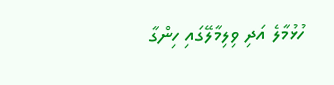ހުޅުމާލެ އަދި ވިލިމާލޭގައި ހިންގާ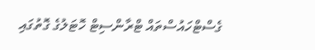ގެސްޓްހައުސްތައް ޓްރާންސިޓް ހޮޓަލުގެ ގޮތުގައި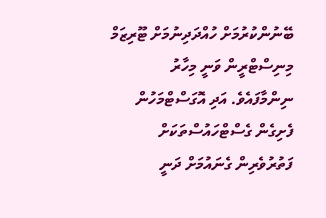ބޭނުންކުރުމަށް ހުއްދަދިނުމަށް ޓޫރިޒަމް މިނިސްޓްރީން ވަނީ މިހާރު ނިންމާފައެވެ. އަދި އޮގަސްޓްމަހުން ފެށިގެން ގެސްޓްހައުސްތަކަށް ފަތުރުވެރިން ގެނައުމަށް ދަނީ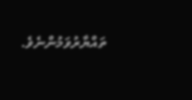ތައްޔާރުވަމުންނެވެ.